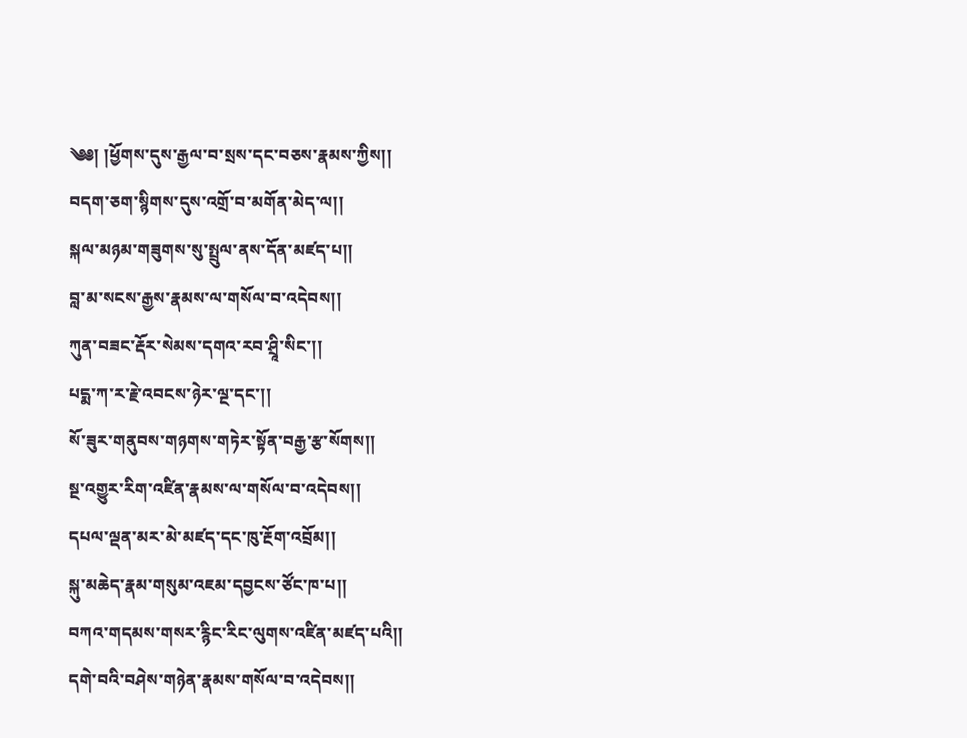༄༅། །ཕྱོགས་དུས་རྒྱལ་བ་སྲས་དང་བཅས་རྣམས་ཀྱིས།།
བདག་ཅག་སྙིགས་དུས་འགྲོ་བ་མགོན་མེད་ལ།།
སྐལ་མཉམ་གཟུགས་སུ་སྤྲུལ་ནས་དོན་མཛད་པ།།
བླ་མ་སངས་རྒྱས་རྣམས་ལ་གསོལ་བ་འདེབས།།
ཀུན་བཟང་རྡོར་སེམས་དགའ་རབ་ཤྲཱི་སིང་།།
པདྨ་ཀ་ར་རྗེ་འབངས་ཉེར་ལྔ་དང་།།
སོ་ཟུར་གནུབས་གཉགས་གཏེར་སྟོན་བརྒྱ་རྩ་སོགས།།
སྔ་འགྱུར་རིག་འཛིན་རྣམས་ལ་གསོལ་བ་འདེབས།།
དཔལ་ལྡན་མར་མེ་མཛད་དང་ཁུ་རྔོག་འབྲོམ།།
སྐུ་མཆེད་རྣམ་གསུམ་འཇམ་དབྱངས་ཙོང་ཁ་པ།།
བཀའ་གདམས་གསར་རྙིང་རིང་ལུགས་འཛིན་མཛད་པའི།།
དགེ་བའི་བཤེས་གཉེན་རྣམས་གསོལ་བ་འདེབས།།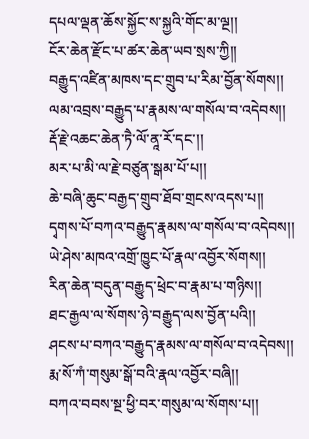དཔལ་ལྡན་ཆོས་སྐྱོང་ས་སྐྱའི་གོང་མ་ལྔ།།
ངོར་ཆེན་རྫོང་པ་ཚར་ཆེན་ཡབ་སྲས་ཀྱི།།
བརྒྱུད་འཛིན་མཁས་དང་གྲུབ་པ་རིམ་བྱོན་སོགས།།
ལམ་འབྲས་བརྒྱུད་པ་རྣམས་ལ་གསོལ་བ་འདེབས།།
རྡོ་རྗེ་འཆང་ཆེན་ཏཻ་ལོ་ནཱ་རོ་དང་།།
མར་པ་མི་ལ་རྗེ་བཙུན་སྒམ་པོ་པ།།
ཆེ་བཞི་ཆུང་བརྒྱད་གྲུབ་ཐོབ་གྲངས་འདས་པ།།
དྭགས་པོ་བཀའ་བརྒྱུད་རྣམས་ལ་གསོལ་བ་འདེབས།།
ཡེ་ཤེས་མཁའ་འགྲོ་ཁྱུང་པོ་རྣལ་འབྱོར་སོགས།།
རིན་ཆེན་བདུན་བརྒྱུད་ཕྲེང་བ་རྣམ་པ་གཉིས།།
ཐང་རྒྱལ་ལ་སོགས་ཉེ་བརྒྱུད་ལས་བྱོན་པའི།།
ཤངས་པ་བཀའ་བརྒྱུད་རྣམས་ལ་གསོལ་བ་འདེབས།།
རྨ་སོ་ཀཾ་གསུམ་སྒོ་བའི་རྣལ་འབྱོར་བཞི།།
བཀའ་བབས་སྔ་ཕྱི་བར་གསུམ་ལ་སོགས་པ།།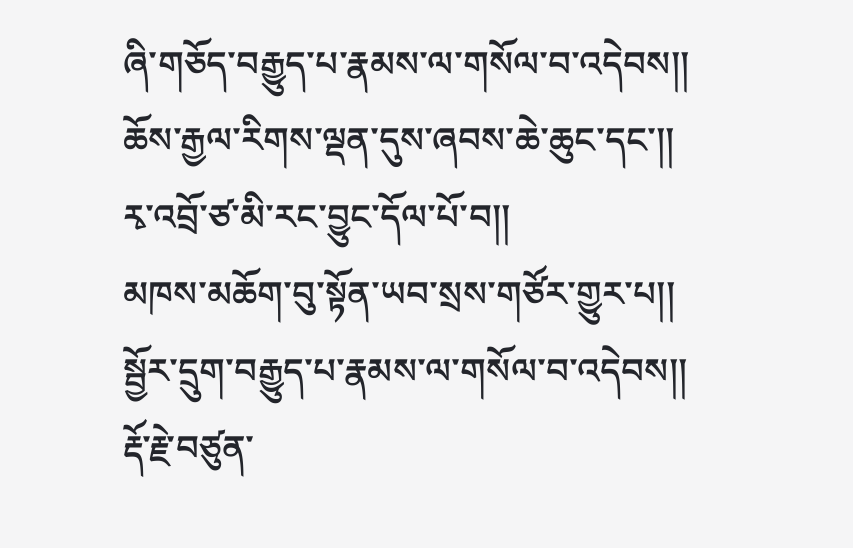ཞི་གཅོད་བརྒྱུད་པ་རྣམས་ལ་གསོལ་བ་འདེབས།།
ཆོས་རྒྱལ་རིགས་ལྡན་དུས་ཞབས་ཆེ་ཆུང་དང་།།
རྭ་འབྲོ་ཙ་མི་རང་བྱུང་དོལ་པོ་བ།།
མཁས་མཆོག་བུ་སྟོན་ཡབ་སྲས་གཙོར་གྱུར་པ།།
སྦྱོར་དྲུག་བརྒྱུད་པ་རྣམས་ལ་གསོལ་བ་འདེབས།།
རྡོ་རྗེ་བཙུན་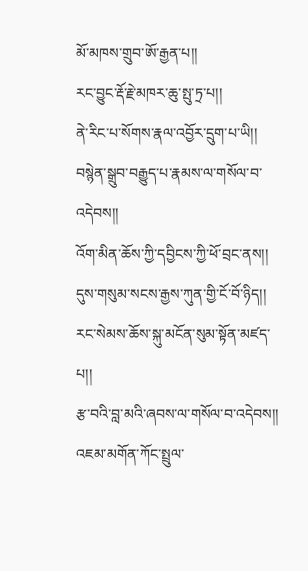མོ་མཁས་གྲུབ་ཨོ་རྒྱན་པ།།
རང་བྱུང་རྡོ་རྗེ་མཁར་ཆུ་སྤུ་ཏྲ་པ།།
ནེ་རིང་པ་སོགས་རྣལ་འབྱོར་དྲུག་པ་ཡི།།
བསྙེན་སྒྲུབ་བརྒྱུད་པ་རྣམས་ལ་གསོལ་བ་འདེབས།།
འོག་མིན་ཆོས་ཀྱི་དབྱིངས་ཀྱི་ཕོ་བྲང་ནས།།
དུས་གསུམ་སངས་རྒྱས་ཀུན་གྱི་ངོ་བོ་ཉིད།།
རང་སེམས་ཆོས་སྐུ་མངོན་སུམ་སྟོན་མཛད་པ།།
རྩ་བའི་བླ་མའི་ཞབས་ལ་གསོལ་བ་འདེབས།།
འཇམ་མགོན་ཀོང་སྤྲུལ་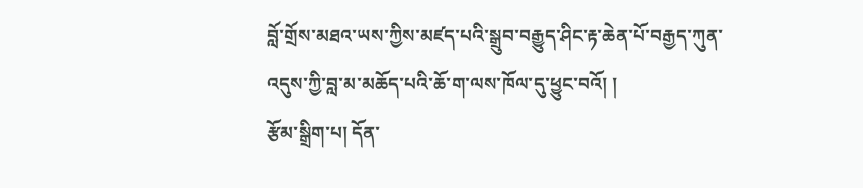བློ་གྲོས་མཐའ་ཡས་ཀྱིས་མཛད་པའི་སྒྲུབ་བརྒྱུད་ཤིང་རྟ་ཆེན་པོ་བརྒྱད་ཀུན་འདུས་ཀྱི་བླ་མ་མཆོད་པའི་ཆོ་ག་ལས་ཁོལ་དུ་ཕྱུང་བའོ། །
རྩོམ་སྒྲིག་པ། དོན་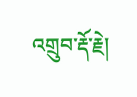འགྲུབ་རྡོ་རྗེ།